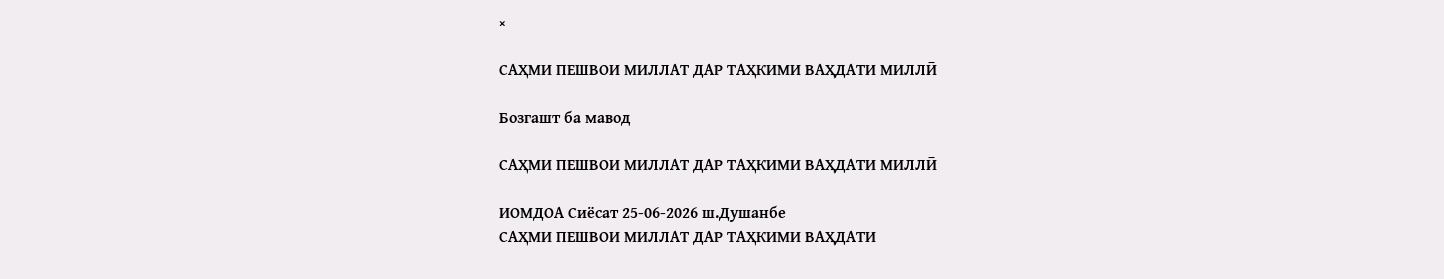×

САҲМИ ПЕШВОИ МИЛЛАТ ДАР ТАҲКИМИ ВАҲДАТИ МИЛЛӢ

Бозгашт ба мавод

САҲМИ ПЕШВОИ МИЛЛАТ ДАР ТАҲКИМИ ВАҲДАТИ МИЛЛӢ

ИОМДОА Сиёсат 25-06-2026 ш.Душанбе
САҲМИ ПЕШВОИ МИЛЛАТ ДАР ТАҲКИМИ ВАҲДАТИ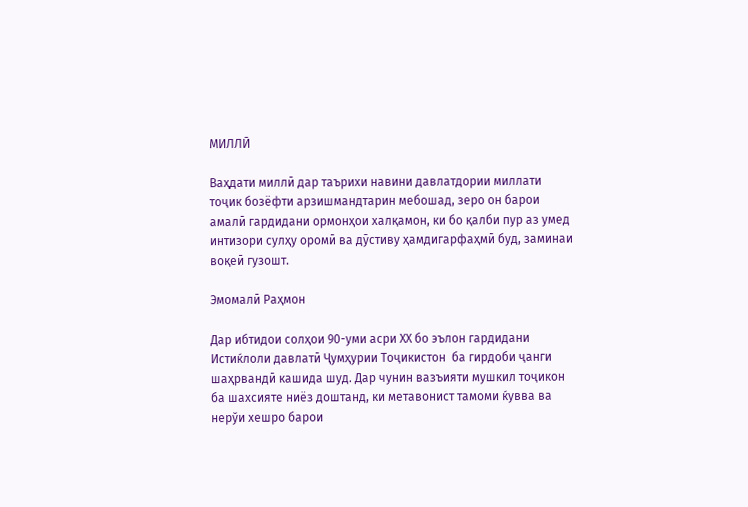МИЛЛӢ

Ваҳдати миллӣ дар таърихи навини давлатдории миллати тоҷик бозёфти арзишмандтарин мебошад, зеро он барои амалӣ гардидани ормонҳои халқамон, ки бо қалби пур аз умед интизори сулҳу оромӣ ва дӯстиву ҳамдигарфаҳмӣ буд, заминаи воқеӣ гузошт.

Эмомалӣ Раҳмон

Дар ибтидои солҳои 90-уми асри ХХ бо эълон гардидани Истиќлоли давлатӣ Ҷумҳурии Тоҷикистон  ба гирдоби ҷанги шаҳрвандӣ кашида шуд. Дар чунин вазъияти мушкил тоҷикон ба шахсияте ниёз доштанд, ки метавонист тамоми ќувва ва нерўи хешро барои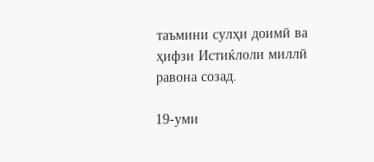таъмини сулҳи доимӣ ва ҳифзи Истиќлоли миллӣ равона созад.

19-уми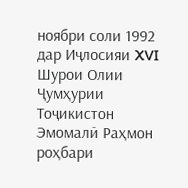ноябри соли 1992 дар Иҷлосияи XVI Шурои Олии Ҷумҳурии Тоҷикистон Эмомалӣ Раҳмон роҳбари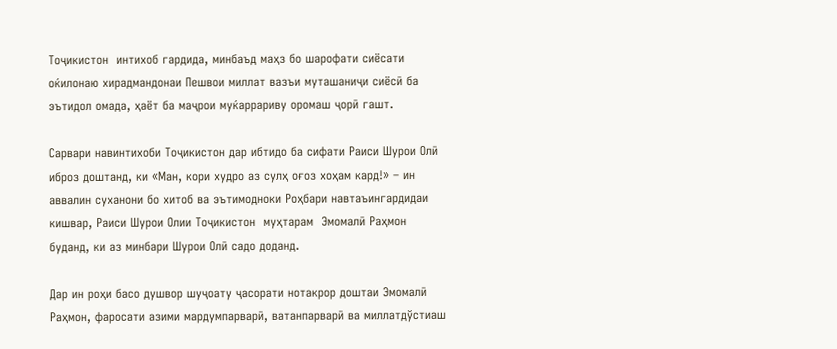Тоҷикистон  интихоб гардида, минбаъд маҳз бо шарофати сиёсати оќилонаю хирадмандонаи Пешвои миллат вазъи муташаниҷи сиёсӣ ба эътидол омада, ҳаёт ба маҷрои муќаррариву оромаш ҷорӣ гашт.

Сарвари навинтихоби Тоҷикистон дар ибтидо ба сифати Раиси Шурои Олӣ иброз доштанд, ки «Ман, кори худро аз сулҳ оғоз хоҳам кард!» – ин аввалин суханони бо хитоб ва эътимодноки Роҳбари навтаъингардидаи кишвар, Раиси Шурои Олии Тоҷикистон  муҳтарам  Эмомалӣ Раҳмон буданд, ки аз минбари Шурои Олӣ садо доданд.

Дар ин роҳи басо душвор шуҷоату ҷасорати нотакрор доштаи Эмомалӣ Раҳмон, фаросати азими мардумпарварӣ, ватанпарварӣ ва миллатдўстиаш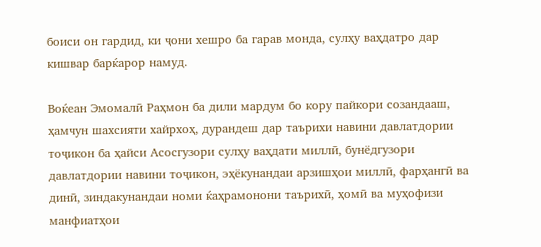боиси он гардид, ки ҷони хешро ба гарав монда, сулҳу ваҳдатро дар кишвар барќарор намуд.

Воќеан Эмомалӣ Раҳмон ба дили мардум бо кору пайкори созандааш, ҳамчун шахсияти хайрхоҳ, дурандеш дар таърихи навини давлатдории тоҷикон ба ҳайси Асосгузори сулҳу ваҳдати миллӣ, бунёдгузори давлатдории навини тоҷикон, эҳёкунандаи арзишҳои миллӣ, фарҳангӣ ва динӣ, зиндакунандаи номи ќаҳрамонони таърихӣ, ҳомӣ ва муҳофизи манфиатҳои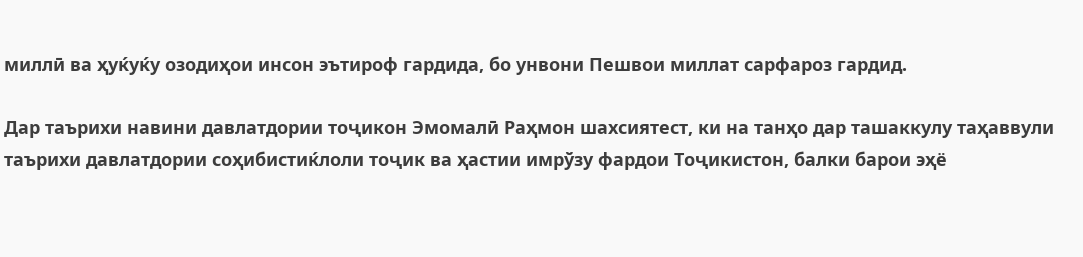миллӣ ва ҳуќуќу озодиҳои инсон эътироф гардида, бо унвони Пешвои миллат сарфароз гардид.

Дар таърихи навини давлатдории тоҷикон Эмомалӣ Раҳмон шахсиятест, ки на танҳо дар ташаккулу таҳаввули таърихи давлатдории соҳибистиќлоли тоҷик ва ҳастии имрўзу фардои Тоҷикистон, балки барои эҳё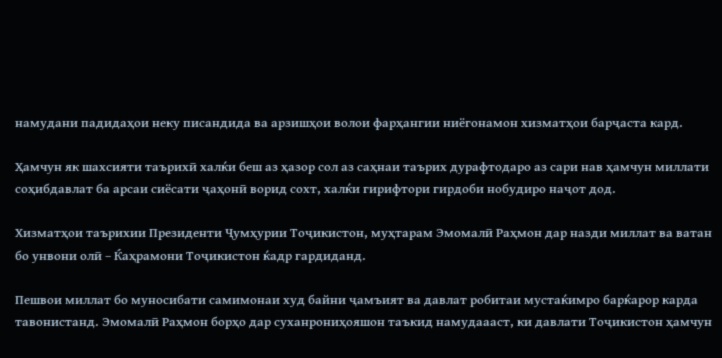намудани падидаҳои неку писандида ва арзишҳои волои фарҳангии ниёгонамон хизматҳои барҷаста кард.

Ҳамчун як шахсияти таърихӣ халќи беш аз ҳазор сол аз саҳнаи таърих дурафтодаро аз сари нав ҳамчун миллати соҳибдавлат ба арсаи сиёсати ҷаҳонӣ ворид сохт, халќи гирифтори гирдоби нобудиро наҷот дод.

Хизматҳои таърихии Президенти Ҷумҳурии Тоҷикистон, муҳтарам Эмомалӣ Раҳмон дар назди миллат ва ватан бо унвони олӣ – Ќаҳрамони Тоҷикистон ќадр гардиданд.

Пешвои миллат бо муносибати самимонаи худ байни ҷамъият ва давлат робитаи мустаќимро барќарор карда тавонистанд. Эмомалӣ Раҳмон борҳо дар суханрониҳояшон таъкид намудаааст, ки давлати Тоҷикистон ҳамчун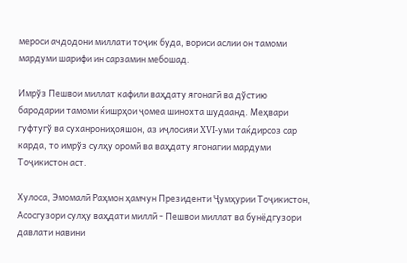мероси ачдодони миллати тоҷик буда, вориси аслии он тамоми мардуми шарифи ин сарзамин мебошад.

Имрўз Пешвои миллат кафили ваҳдату ягонагӣ ва дўстию бародарии тамоми ќишрҳои ҷомеа шинохта шудаанд. Меҳвари гуфтугў ва суханрониҳояшон, аз иҷлосияи XVI-уми таќдирсоз сар карда, то имрўз сулҳу оромӣ ва ваҳдату ягонагии мардуми Тоҷикистон аст.

Хулоса, Эмомалӣ Раҳмон ҳамчун Президенти Ҷумҳурии Тоҷикистон, Асосгузори сулҳу ваҳдати миллӣ - Пешвои миллат ва бунёдгузори давлати навини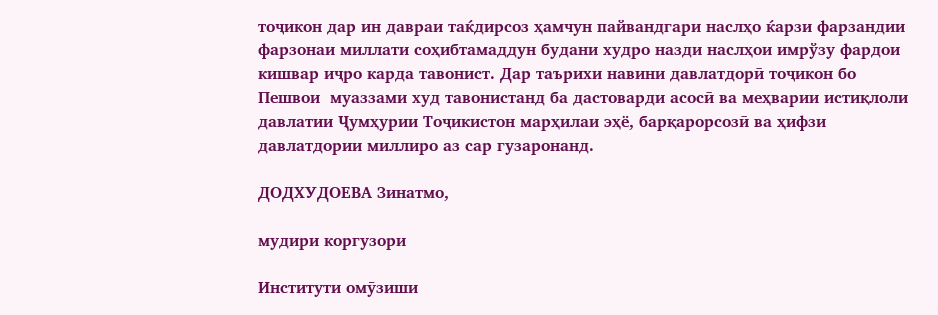тоҷикон дар ин давраи таќдирсоз ҳамчун пайвандгари наслҳо ќарзи фарзандии фарзонаи миллати соҳибтамаддун будани худро назди наслҳои имрўзу фардои кишвар иҷро карда тавонист. Дар таърихи навини давлатдорӣ тоҷикон бо Пешвои  муаззами худ тавонистанд ба дастоварди асосӣ ва меҳварии истиқлоли давлатии Ҷумҳурии Тоҷикистон марҳилаи эҳё, барқарорсозӣ ва ҳифзи давлатдории миллиро аз сар гузаронанд.

ДОДХУДОЕВА Зинатмо,

мудири коргузори

Институти омӯзиши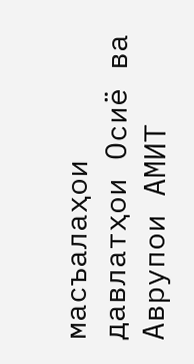масъалаҳои давлатҳои Осиё ва Аврупои АМИТ